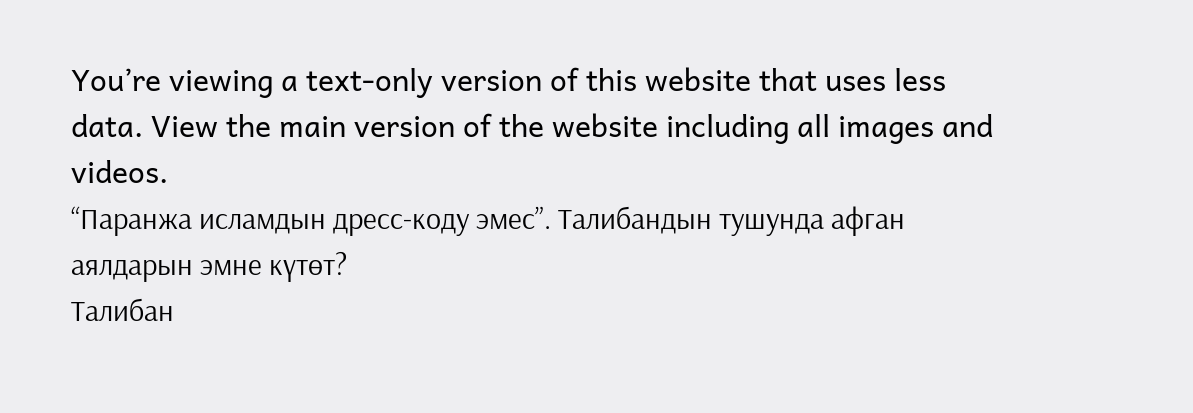You’re viewing a text-only version of this website that uses less data. View the main version of the website including all images and videos.
“Паранжа исламдын дресс-коду эмес”. Талибандын тушунда афган аялдарын эмне күтөт?
Талибан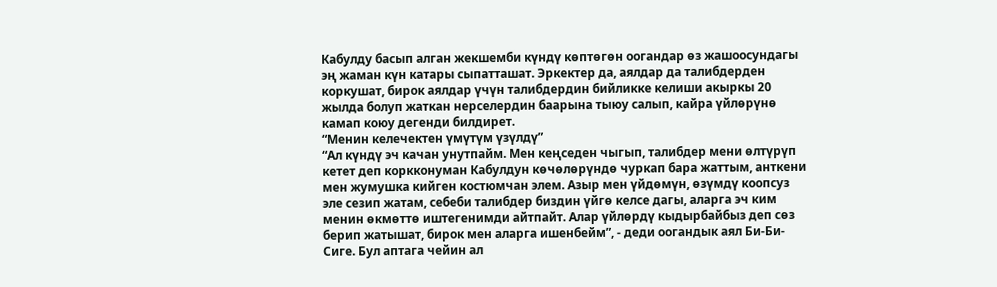Кабулду басып алган жекшемби күндү көптөгөн оогандар өз жашоосундагы эң жаман күн катары сыпатташат. Эркектер да, аялдар да талибдерден коркушат, бирок аялдар үчүн талибдердин бийликке келиши акыркы 20 жылда болуп жаткан нерселердин баарына тыюу салып, кайра үйлөрүнө камап коюу дегенди билдирет.
“Менин келечектен үмүтүм үзүлдү”
“Ал күндү эч качан унутпайм. Мен кеңседен чыгып, талибдер мени өлтүрүп кетет деп коркконуман Кабулдун көчөлөрүндө чуркап бара жаттым, анткени мен жумушка кийген костюмчан элем. Азыр мен үйдөмүн, өзүмдү коопсуз эле сезип жатам, себеби талибдер биздин үйгө келсе дагы, аларга эч ким менин өкмөттө иштегенимди айтпайт. Алар үйлөрдү кыдырбайбыз деп сөз берип жатышат, бирок мен аларга ишенбейм”, - деди оогандык аял Би-Би-Сиге. Бул аптага чейин ал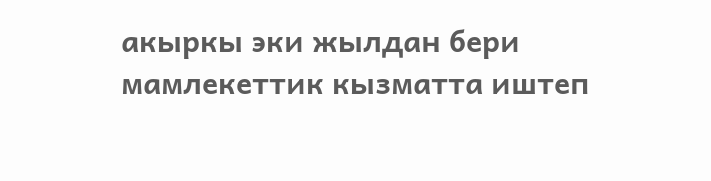акыркы эки жылдан бери мамлекеттик кызматта иштеп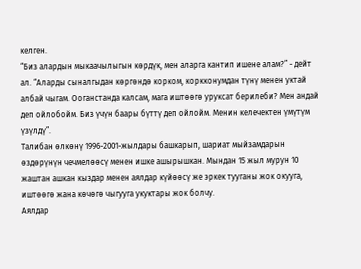келген.
“Биз алардын мыкаачылыгын көрдүк, мен аларга кантип ишене алам?” - дейт ал. “Аларды сыналгыдан көргөндө корком, коркконумдан түнү менен уктай албай чыгам. Ооганстанда калсам, мага иштөөгө уруксат берилеби? Мен андай деп ойлобойм. Биз үчүн баары бүттү деп ойлойм. Менин келечектен үмүтүм үзүлдү”.
Талибан өлкөнү 1996-2001-жылдары башкарып, шариат мыйзамдарын өздөрүнүн чечмелөөсү менен ишке ашырышкан. Мындан 15 жыл мурун 10 жаштан ашкан кыздар менен аялдар күйөөсү же эркек тууганы жок окууга, иштөөгө жана көчөгө чыгууга укуктары жок болчу.
Аялдар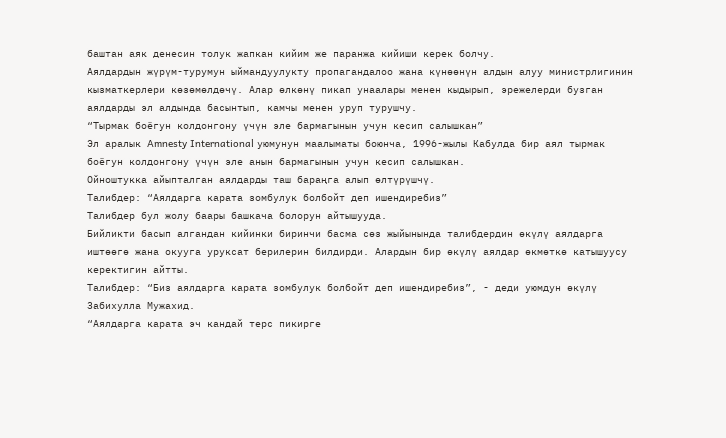баштан аяк денесин толук жапкан кийим же паранжа кийиши керек болчу.
Аялдардын жүрүм-турумун ыймандуулукту пропагандалоо жана күнөөнүн алдын алуу министрлигинин кызматкерлери көзөмөлдөчү. Алар өлкөнү пикап унаалары менен кыдырып, эрежелерди бузган аялдарды эл алдында басынтып, камчы менен уруп турушчу.
“Тырмак боёгун колдонгону үчүн эле бармагынын учун кесип салышкан”
Эл аралык Amnesty International уюмунун маалыматы боюнча, 1996-жылы Кабулда бир аял тырмак боёгун колдонгону үчүн эле анын бармагынын учун кесип салышкан.
Ойноштукка айыпталган аялдарды таш бараңга алып өлтүрүшчү.
Талибдер: “Аялдарга карата зомбулук болбойт деп ишендиребиз”
Талибдер бул жолу баары башкача болорун айтышууда.
Бийликти басып алгандан кийинки биринчи басма сөз жыйынында талибдердин өкүлү аялдарга иштөөгө жана окууга уруксат берилерин билдирди. Алардын бир өкүлү аялдар өкмөткө катышуусу керектигин айтты.
Талибдер: “Биз аялдарга карата зомбулук болбойт деп ишендиребиз”, - деди уюмдун өкүлү Забихулла Мужахид.
“Аялдарга карата эч кандай терс пикирге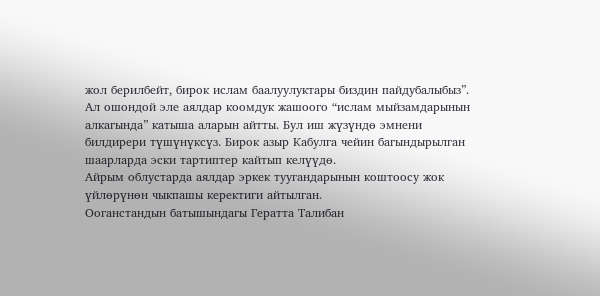жол берилбейт, бирок ислам баалуулуктары биздин пайдубалыбыз”.
Ал ошондой эле аялдар коомдук жашоого “ислам мыйзамдарынын алкагында” катыша аларын айтты. Бул иш жүзүндө эмнени билдирери түшүнүксүз. Бирок азыр Кабулга чейин багындырылган шаарларда эски тартиптер кайтып келүүдө.
Айрым облустарда аялдар эркек туугандарынын коштоосу жок үйлөрүнөн чыкпашы керектиги айтылган.
Ооганстандын батышындагы Гератта Талибан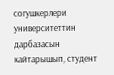согушкерлери университеттин дарбазасын кайтарышып, студент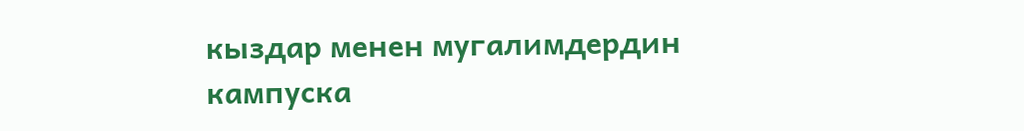кыздар менен мугалимдердин кампуска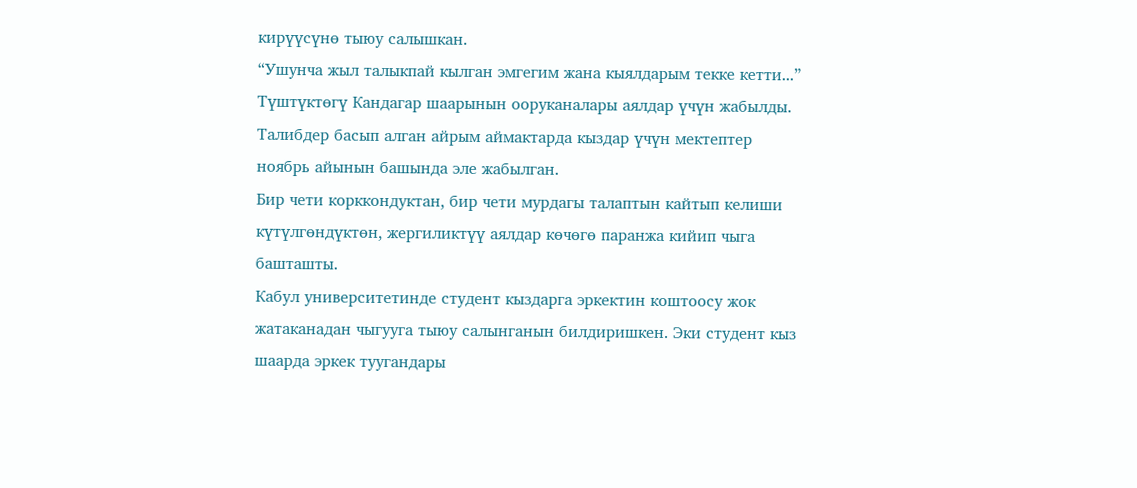кирүүсүнө тыюу салышкан.
“Ушунча жыл талыкпай кылган эмгегим жана кыялдарым текке кетти...”
Түштүктөгү Кандагар шаарынын ооруканалары аялдар үчүн жабылды. Талибдер басып алган айрым аймактарда кыздар үчүн мектептер ноябрь айынын башында эле жабылган.
Бир чети корккондуктан, бир чети мурдагы талаптын кайтып келиши күтүлгөндүктөн, жергиликтүү аялдар көчөгө паранжа кийип чыга башташты.
Кабул университетинде студент кыздарга эркектин коштоосу жок жатаканадан чыгууга тыюу салынганын билдиришкен. Эки студент кыз шаарда эркек туугандары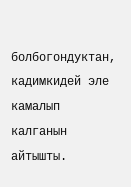болбогондуктан, кадимкидей эле камалып калганын айтышты.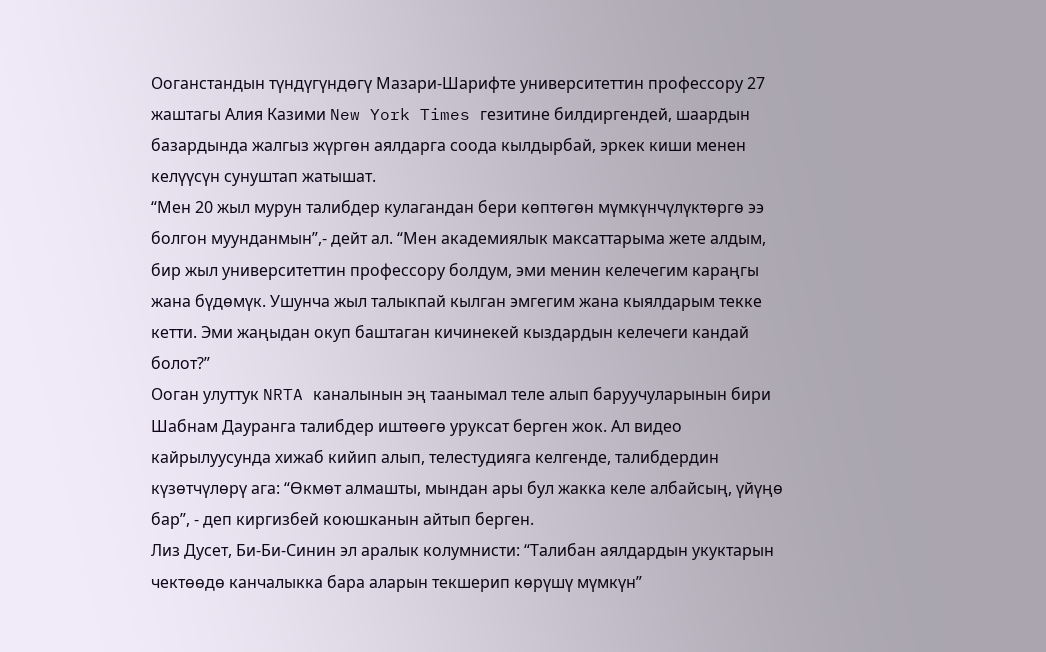Ооганстандын түндүгүндөгү Мазари-Шарифте университеттин профессору 27 жаштагы Алия Казими New York Times гезитине билдиргендей, шаардын базардында жалгыз жүргөн аялдарга соода кылдырбай, эркек киши менен келүүсүн сунуштап жатышат.
“Мен 20 жыл мурун талибдер кулагандан бери көптөгөн мүмкүнчүлүктөргө ээ болгон муунданмын”,- дейт ал. “Мен академиялык максаттарыма жете алдым, бир жыл университеттин профессору болдум, эми менин келечегим караңгы жана бүдөмүк. Ушунча жыл талыкпай кылган эмгегим жана кыялдарым текке кетти. Эми жаңыдан окуп баштаган кичинекей кыздардын келечеги кандай болот?”
Ооган улуттук NRTA каналынын эң таанымал теле алып баруучуларынын бири Шабнам Дауранга талибдер иштөөгө уруксат берген жок. Ал видео кайрылуусунда хижаб кийип алып, телестудияга келгенде, талибдердин күзөтчүлөрү ага: “Өкмөт алмашты, мындан ары бул жакка келе албайсың, үйүңө бар”, - деп киргизбей коюшканын айтып берген.
Лиз Дусет, Би-Би-Синин эл аралык колумнисти: “Талибан аялдардын укуктарын чектөөдө канчалыкка бара аларын текшерип көрүшү мүмкүн”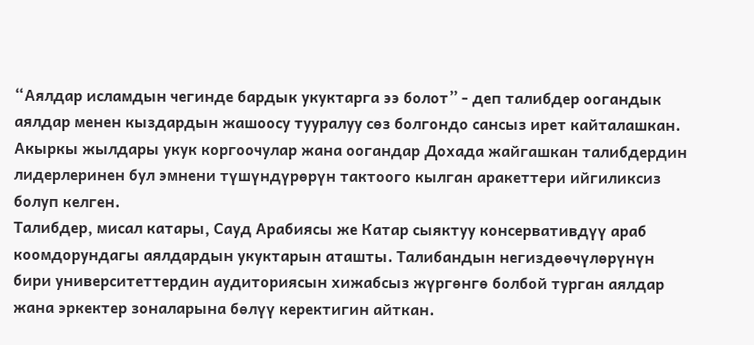“Аялдар исламдын чегинде бардык укуктарга ээ болот” - деп талибдер оогандык аялдар менен кыздардын жашоосу тууралуу сөз болгондо сансыз ирет кайталашкан.
Акыркы жылдары укук коргоочулар жана оогандар Дохада жайгашкан талибдердин лидерлеринен бул эмнени түшүндүрөрүн тактоого кылган аракеттери ийгиликсиз болуп келген.
Талибдер, мисал катары, Сауд Арабиясы же Катар сыяктуу консервативдүү араб коомдорундагы аялдардын укуктарын аташты. Талибандын негиздөөчүлөрүнүн бири университеттердин аудиториясын хижабсыз жүргөнгө болбой турган аялдар жана эркектер зоналарына бөлүү керектигин айткан.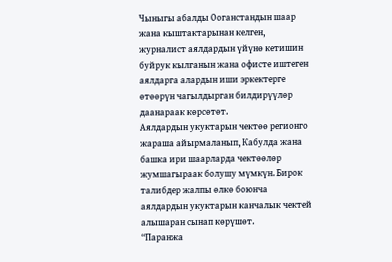Чыныгы абалды Ооганстандын шаар жана кыштактарынан келген, журналист аялдардын үйүнө кетишин буйрук кылганын жана офисте иштеген аялдарга алардын иши эркектерге өтөөрүн чагылдырган билдирүүлөр даанараак көрсөтөт.
Аялдардын укуктарын чектөө регионго жараша айырмаланып, Кабулда жана башка ири шаарларда чектөөлөр жумшагыраак болушу мүмкүн. Бирок талибдер жалпы өлкө боюнча аялдардын укуктарын канчалык чектей алышаран сынап көрүшөт.
“Паранжа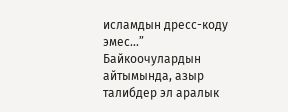исламдын дресс-коду эмес...”
Байкоочулардын айтымында, азыр талибдер эл аралык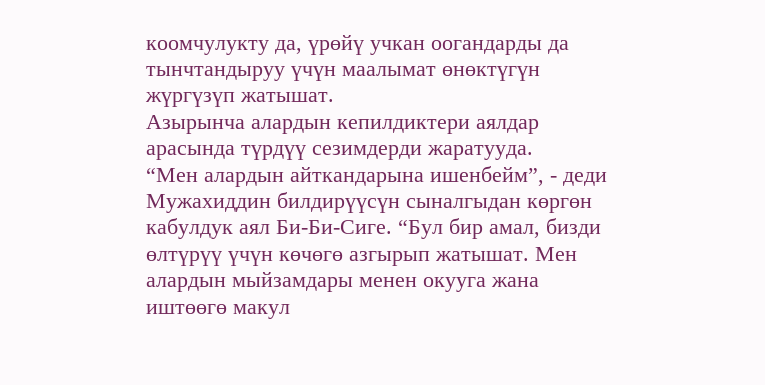коомчулукту да, үрөйү учкан оогандарды да тынчтандыруу үчүн маалымат өнөктүгүн жүргүзүп жатышат.
Азырынча алардын кепилдиктери аялдар арасында түрдүү сезимдерди жаратууда.
“Мен алардын айткандарына ишенбейм”, - деди Мужахиддин билдирүүсүн сыналгыдан көргөн кабулдук аял Би-Би-Сиге. “Бул бир амал, бизди өлтүрүү үчүн көчөгө азгырып жатышат. Мен алардын мыйзамдары менен окууга жана иштөөгө макул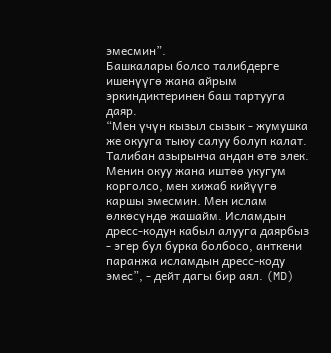эмесмин”.
Башкалары болсо талибдерге ишенүүгө жана айрым эркиндиктеринен баш тартууга даяр.
“Мен үчүн кызыл сызык - жумушка же окууга тыюу салуу болуп калат. Талибан азырынча андан өтө элек. Менин окуу жана иштөө укугум корголсо, мен хижаб кийүүгө каршы эмесмин. Мен ислам өлкөсүндө жашайм. Исламдын дресс-кодун кабыл алууга даярбыз - эгер бул бурка болбосо, анткени паранжа исламдын дресс-коду эмес”, - дейт дагы бир аял. (MD)